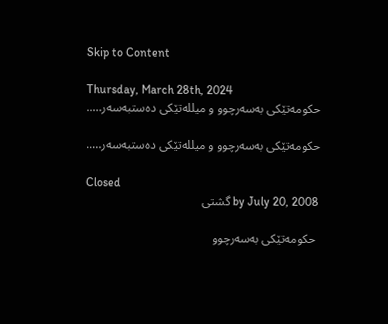Skip to Content

Thursday, March 28th, 2024
حکومه‌تێکی به‌سه‌رچوو و میلله‌تێکی ده‌ستبه‌سه‌ر…..

حکومه‌تێکی به‌سه‌رچوو و میلله‌تێکی ده‌ستبه‌سه‌ر…..

Closed
by July 20, 2008 گشتی

 حکومه‌تێکی به‌سه‌رچوو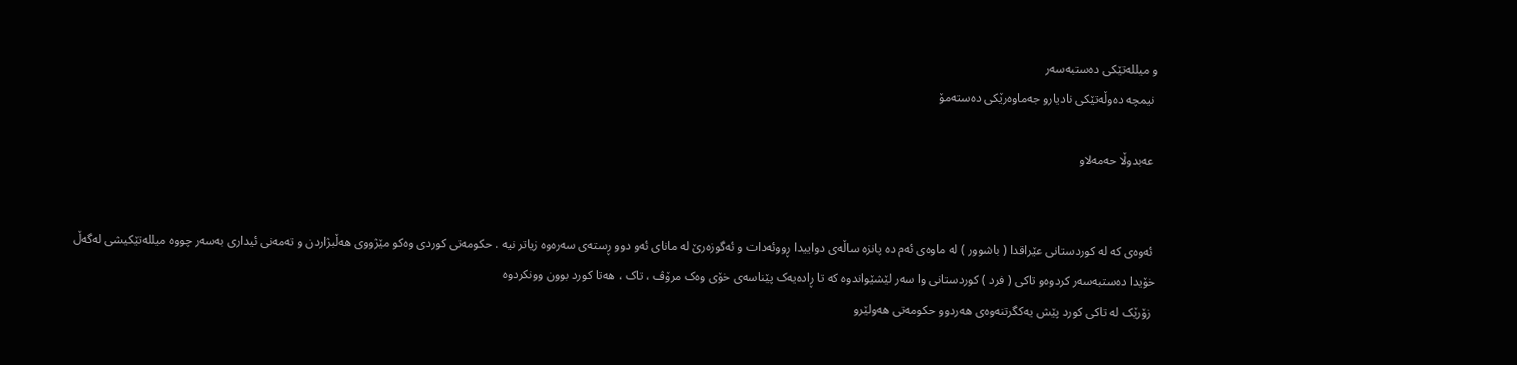و میلله‌تێکی ده‌ستبه‌سه‌ر
 نیمچه‌ ده‌وڵه‌تێکی نادیارو جه‌ماوه‌رێکی ده‌سته‌مۆ

 عه‌بدوڵا حه‌مه‌لاو


 ئه‌وه‌ی که‌ له‌ کوردستانی عێراقدا ( باشوور ) له‌ ماوه‌ی ئه‌م ده‌ پانزه‌ ساڵه‌ی دواییدا ڕووئه‌دات و ئه‌گوزه‌رێ له‌ مانای ئه‌و دوو ڕسته‌ی سه‌ره‌وه‌ زیاتر نیه‌ . حکومه‌تی کوردی وه‌کو مێژووی هه‌ڵبژاردن و ته‌مه‌نی ئیداری به‌سه‌ر چووه‌ میلله‌تێکیشی له‌گه‌ڵ خۆیدا ده‌ستبه‌سه‌ر کردوه‌و تاکی ( فرد ) کوردستانی وا سه‌ر لێشێواندوه‌ که‌ تا ڕاده‌یه‌ک پێناسه‌ی خۆی وه‌ک مرۆڤ ، تاک ، هه‌تا کورد بوون وونکردوه‌
 زۆرێک له‌ تاکی کورد پێش یه‌کگرتنه‌وه‌ی هه‌ردوو حکومه‌تی هه‌ولێرو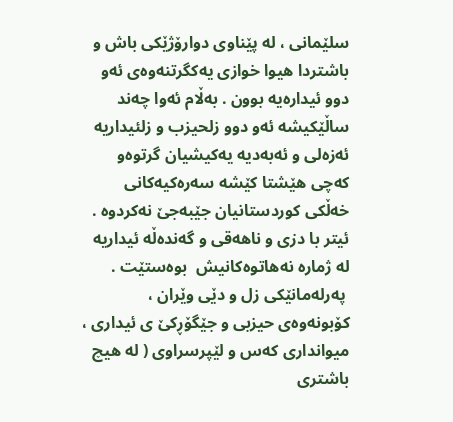سلێمانی ، له‌ پێناوی دوارۆژێکی باش و باشتردا هیوا خوازی یه‌کگرتنه‌وه‌ی ئه‌و دوو ئیداره‌یه‌ بوون . به‌ڵام ئه‌وا چه‌ند ساڵێکیشه‌ ئه‌و دوو زلحیزب و زلئیداریه‌ ئه‌زه‌لی و ئه‌به‌دیه‌ یه‌کیشیان گرتوه‌و که‌چی هێشتا کێشه‌ سه‌ره‌کیه‌کانی خه‌ڵکی کوردستانیان جێبه‌جێ نه‌کردوه‌ . ئیتر با دزی و ناهه‌قی و گه‌نده‌ڵه‌ ئیداریه‌ له‌ ژماره‌ نه‌هاتوه‌کانیش  بوه‌ستێت .
 په‌رله‌مانێکی زل و دێی وێران ، کۆبونه‌وه‌ی حیزبی و جێگۆڕکێ ی ئیداری ، میوانداری که‌س و لێپرسراوی ( له‌ هیچ باشتری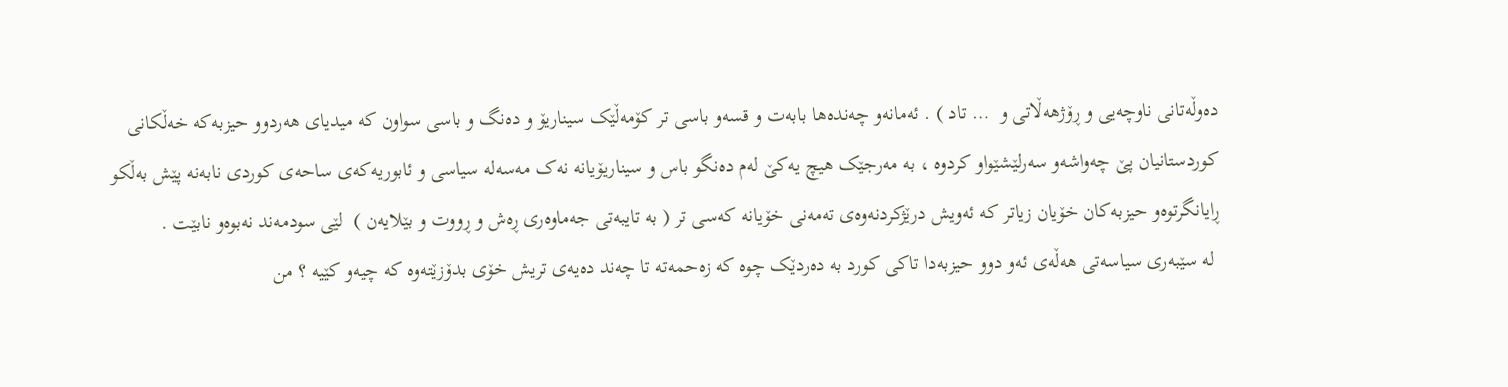ده‌وڵه‌تانی ناوچه‌یی و ڕۆژهه‌ڵاتی و  … تاد ) . ئه‌مانه‌و چه‌نده‌ها بابه‌ت و قسه‌و باسی تر کۆمه‌ڵێک سیناریۆ و ده‌نگ و باسی سواون که‌ میدیای هه‌ردوو حیزبه‌که‌ خه‌ڵکانی کوردستانیان پێ چه‌واشه‌و سه‌رلێشێواو کردوه‌ ، به‌ مه‌رجێک هیچ یه‌کێ له‌م ده‌نگو باس و سیناریۆیانه‌ نه‌ک مه‌سه‌له‌ سیاسی و ئابوریه‌که‌ی ساحه‌ی کوردی نابه‌نه‌ پێش به‌ڵکو ڕایانگرتوه‌و حیزبه‌کان خۆیان زیاتر که‌ ئه‌ویش درێژکردنه‌وه‌ی ته‌مه‌نی خۆیانه‌ که‌سی تر ( به‌ تایبه‌تی جه‌ماوه‌ری ڕه‌ش و ڕووت و بێلایه‌ن )  لێی سودمه‌ند نه‌بوه‌و نابێت .
 له‌ سێبه‌ری سیاسه‌تی هه‌ڵه‌ی ئه‌و دوو حیزبه‌دا تاکی کورد به‌ ده‌ردێک چوه‌ که‌ زه‌حمه‌ته‌ تا چه‌ند ده‌یه‌ی تریش خۆی بدۆزێته‌وه‌ که‌ چیه‌و کێیه‌ ؟ من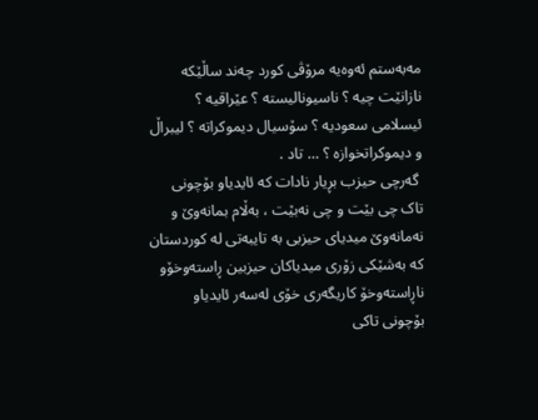مه‌به‌ستم ئه‌وه‌یه‌ مرۆڤی کورد چه‌ند ساڵێکه‌ نازانێت چیه‌ ؟ ناسیونالیسته‌ ؟ عێراقیه‌ ؟ ئیسلامی سعودیه‌ ؟ سۆسیال دیموکراته‌ ؟ لیبراڵ و دیموکراتخوازه‌ ؟ … تاد .
 گه‌رچی حیزب بڕیار نادات که‌ ئایدیاو بۆچونی تاک چی بێت و چی نه‌بێت ، به‌ڵام بمانه‌وێ و نه‌مانه‌وێ میدیای حیزبی به‌ تایبه‌تی له‌ کوردستان که‌ به‌شێکی زۆری میدیاکان حیزبین ڕاسته‌وخۆو ناڕاسته‌وخۆ کاریگه‌ری خۆی له‌سه‌ر ئایدیاو بۆچونی تاکی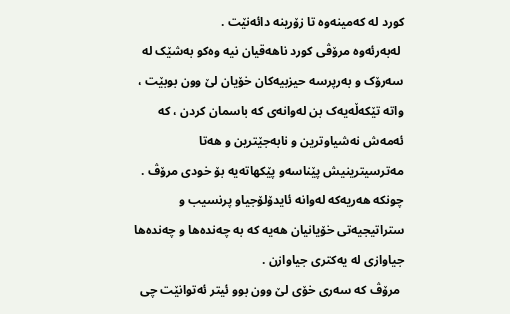کورد له‌ که‌مینه‌وه‌ تا زۆرینه‌ دائه‌نێت .
 له‌به‌رئه‌وه‌ مرۆڤی کورد نا‌هه‌قیان نیه‌ وه‌کو به‌شێک له‌ سه‌رۆک و به‌رپرسه‌ حیزبیه‌کان خۆیان لێ وون بوبێت ، واته‌ تێکه‌ڵه‌یه‌ک بن له‌وانه‌ی که‌ باسمان کردن ، که‌ ئه‌مه‌ش نه‌شیاوترین و نابه‌جێترین و هه‌تا مه‌ترسیترینیش پێناسه‌و پێکهاته‌یه‌ بۆ خودی مرۆڤ . چونکه‌ هه‌ریه‌که‌ له‌وانه‌ ئایدۆلۆجیاو پرنسیب و ستراتیجیه‌تی خۆیانیان هه‌یه‌ که‌ به‌ چه‌نده‌ها و چه‌نده‌ها جیاوازی له‌ یه‌کتری جیاوازن .
 مرۆڤ که‌ سه‌ری خۆی لێ وون بوو ئیتر ئه‌توانێت چی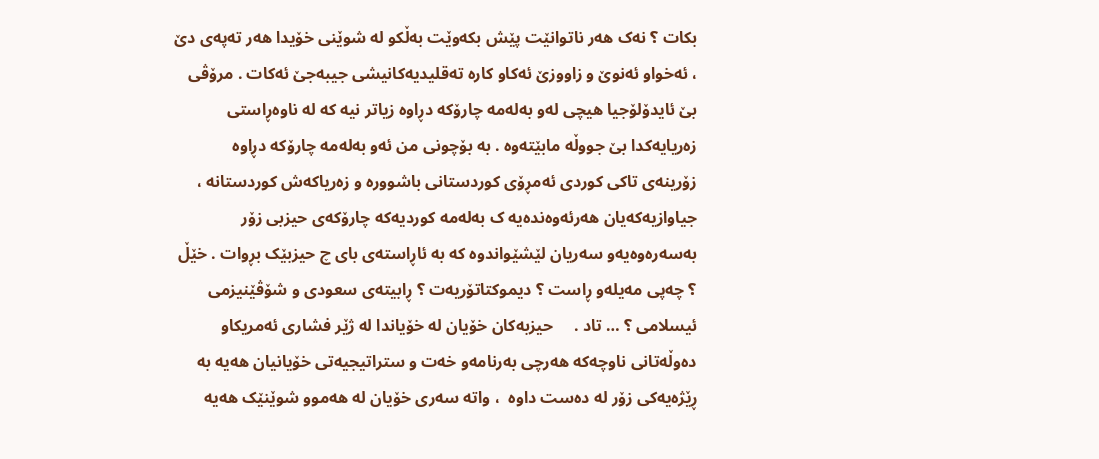بکات ؟ نه‌ک هه‌ر ناتوانێت پێش بکه‌وێت به‌ڵکو له‌ شوێنی خۆیدا هه‌ر ته‌په‌ی دێ ، ئه‌خواو ئه‌نوێ و زاووزێ ئه‌کاو کاره‌ ته‌قلیدیه‌کانیشی جیبه‌جێ ئه‌کات . مرۆڤی بێ ئایدۆلۆجیا هیچی له‌و به‌له‌مه‌ چارۆکه‌ دڕاوه‌ زیاتر نیه‌ که‌ له‌ ناوه‌ڕاستی زه‌ریایه‌کدا بێ جووڵه‌ مابێته‌وه‌ . به‌ بۆچونی من ئه‌و به‌له‌مه‌ چارۆکه‌ دڕاوه‌  زۆرینه‌ی‌ تاکی کوردی ئه‌مڕۆی کوردستانی باشووره‌ و زه‌ریاکه‌ش کوردستانه‌ ، جیاوازیه‌که‌یان هه‌رئه‌وه‌نده‌یه‌ ک به‌له‌مه‌ کوردیه‌که‌ چارۆکه‌ی حیزبی زۆر به‌سه‌ره‌وه‌یه‌و سه‌ریان لێشێواندوه‌ که‌ به‌ ئاڕاسته‌ی بای چ حیزبێک بڕوات . خێڵ ؟ چه‌پی مه‌یله‌و ڕاست ؟ دیموکتاتۆریه‌ت ؟ ڕابیته‌ی سعودی و شۆڤێنیزمی ئیسلامی ؟ … تاد .     حیزبه‌کان خۆیان له‌ خۆیاندا له‌ ژێر فشاری ئه‌مریکاو ده‌وڵه‌تانی ناوچه‌که‌ هه‌رچی به‌رنامه‌و خه‌ت و ستراتیجیه‌تی خۆیانیان هه‌یه‌ به‌ ڕێژه‌یه‌کی زۆر له‌ ده‌ست داوه‌  ، واته‌ سه‌ری خۆیان له‌ هه‌موو شوێنێک هه‌یه‌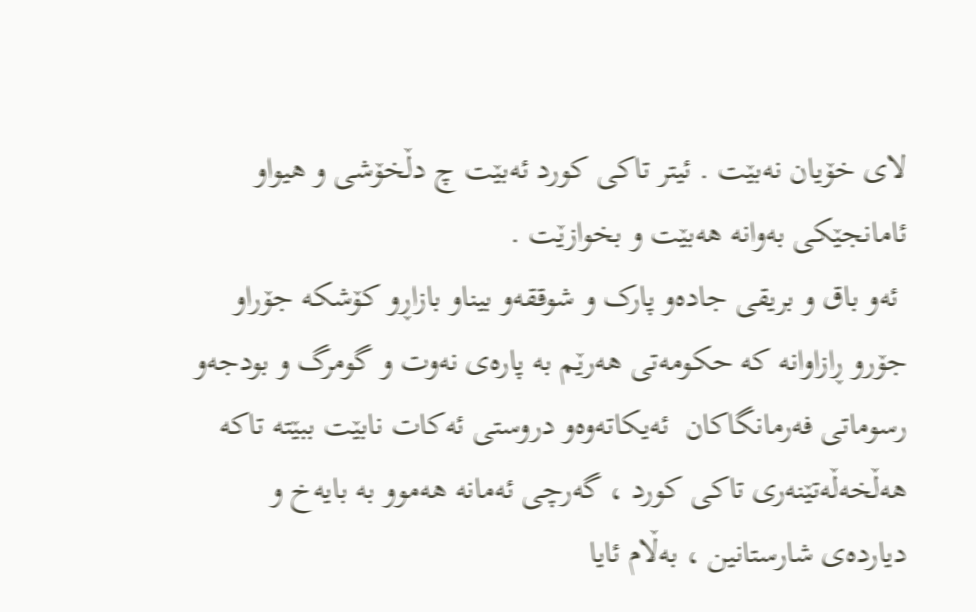لای خۆیان نه‌بێت . ئیتر تاکی کورد ئه‌بێت چ دڵخۆشی و هیواو ئامانجێکی به‌وانه‌ هه‌بێت و بخوازێت .
 ئه‌و باق و بریقی جاده‌و پارک و شوققه‌و بیناو بازاڕو کۆشکه‌ جۆراو جۆرو ڕازاوانه‌ که‌ حکومه‌تی هه‌رێم به‌ پاره‌ی نه‌وت و گومرگ و بودجه‌و رسوماتی فه‌رمانگاکان  ئه‌یکاته‌وه‌و دروستی ئه‌کات نابێت ببێته‌ تاکه‌ هه‌ڵخه‌ڵه‌تێنه‌ری تاکی کورد ، گه‌رچی ئه‌مانه‌ هه‌موو به‌ بایه‌خ و دیارده‌ی شارستانین ، به‌ڵام ئایا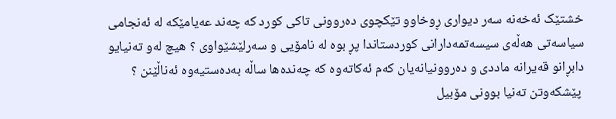خشتێک ئه‌خه‌نه‌ سه‌ر دیواری ڕوخاوو تێکچوی ده‌روونی تاکی کورد که‌ چه‌ند عه‌یامێکه‌ له‌ ئه‌نجامی سیاسه‌تی هه‌ڵه‌ی سیسه‌تمه‌دارانی کوردستاندا پڕ بوه‌ له‌ نامۆیی و سه‌رلێشێواوی ؟ هیچ له‌و ته‌نیایو دابڕانو قه‌یرانه‌ ماددی و ده‌روونیانه‌یان که‌م ئه‌کاته‌وه که‌ چه‌نده‌ها ساڵه‌ به‌ده‌ستیه‌وه‌ ئه‌ناڵێنن ؟
 پێشکه‌وتن ته‌نیا بوونی مۆبیل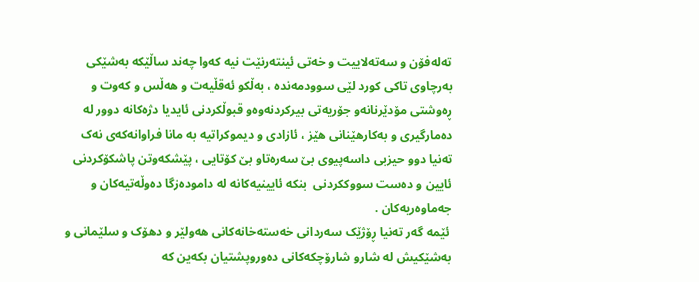ته‌له‌فۆن و سه‌ته‌لاییت و خه‌تی ئینته‌رنێت نیه‌ که‌وا چه‌ند ساڵێکه‌ به‌شێکی به‌رچاوی تاکی کورد لێی سوودمه‌نده ، به‌ڵکو ئه‌قڵیه‌ت و هه‌ڵس و که‌وت و ڕه‌وشتی مۆدێرنانه‌و جۆریه‌تی بیرکردنه‌وه‌و قبوڵکردنی ئایدیا دژه‌کانه‌ دوور له‌ ده‌مارگیری و به‌کارهێنانی هێز ، ئازادی و دیموکراتیه‌ به‌ مانا فراوانه‌که‌ی نه‌ک ته‌نیا دوو حیزبی داسه‌پیوی بێ سه‌ره‌تاو بێ کۆتایی ، پێشکه‌وتن پاشکۆکردنی ئایین و ده‌ست سووککردنی  بنکه‌ ئایینیه‌کانه له‌ داموده‌زگا ده‌وڵه‌تیه‌کان و جه‌ماوه‌ریه‌کان .
 ئێمه‌ گه‌ر ته‌نیا ڕۆژێک سه‌ردانی خه‌سته‌خانه‌کانی هه‌ولێر و دهۆک و سلێمانی و به‌شێکیش له‌ شارو شارۆچکه‌کانی ده‌وروپشتیان بکه‌ین که‌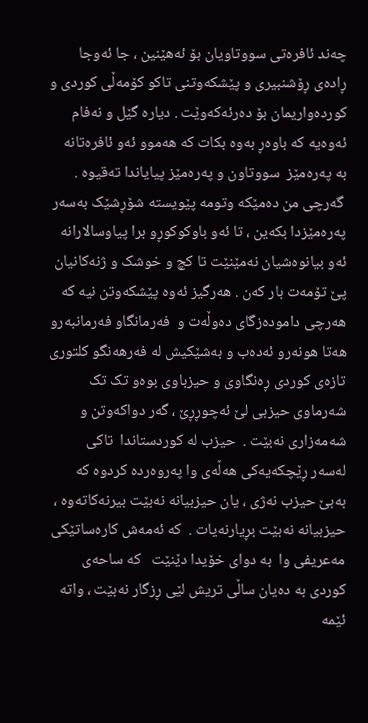چه‌ند ئافره‌تی سووتاویان بۆ ئه‌هێنین ، جا ئه‌وجا ڕاده‌ی ڕۆشنبیری و پێشکه‌وتنی تاکو کۆمه‌ڵی کوردی و کورده‌واریمان بۆ ده‌رئه‌که‌وێت . دیاره‌ گێل و نه‌فام ئه‌وه‌یه‌ که‌ باوه‌ڕ به‌وه‌ بکات که‌ هه‌موو ئه‌و ئافره‌تانه‌  به‌ په‌ره‌مێز  سووتاون و په‌ره‌مێز پیایاندا ته‌قیوه‌ .
 گه‌رچی من ده‌مێکه‌ وتومه‌ پێویسته‌ شۆڕشێک به‌سه‌ر په‌ره‌مێزدا بکه‌ین ، تا ئه‌و باوکوکوڕو برا پیاوسالارانه‌ ئه‌و بیانوه‌شیان نه‌مێنێت تا کچ و خوشک و ژنه‌کانیان پێ تۆمه‌ت بار که‌ن . هه‌رگیز ئه‌وه‌ پێشکه‌وتن نیه‌ که‌ هه‌رچی داموده‌زگای ده‌وڵه‌ت و  فه‌رمانگاو فه‌رمانبه‌رو هه‌تا هونه‌رو ئه‌ده‌ب و به‌شێکیش له‌ فه‌رهه‌نگو کلتوری تازه‌ی کوردی ڕه‌نگاوی و حیزباوی بوه‌و تک تک شه‌رماوی حیزبی لێ ئه‌چوڕڕێ ، گه‌ر دواکه‌وتن و شه‌مه‌زاری نه‌بێت .  حیزب له‌ کوردستاندا  تاکی له‌سه‌ر ڕێچکه‌یه‌کی هه‌ڵه‌ی وا په‌روه‌رده‌ کردوه‌ که‌ به‌بێ حیزب نه‌ژی ، یان حیزبیانه‌ نه‌بێت بیرنه‌کاته‌وه‌ ، حیزبیانه‌ نه‌بێت بڕیارنه‌یات .  که‌ ئه‌مه‌ش کاره‌ساتێکی مه‌عریفی وا  به‌ دوای خۆیدا دێنێت   که‌ ساحه‌ی کوردی به‌ ده‌یان ساڵی تریش لێی ڕزگار نه‌بێت ، واته‌ ئێمه‌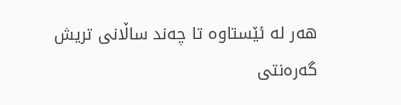هه‌ر له‌ ئێستاوه‌ تا چه‌ند ساڵانی تریش گه‌ره‌نتی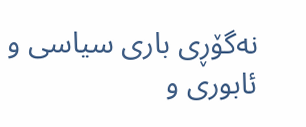نه‌گۆڕی باری سیاسی و ئابوری و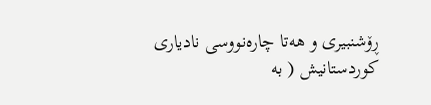ڕۆشنبیری و هه‌تا چاره‌نووسی نادیاری کوردستانیش ( به‌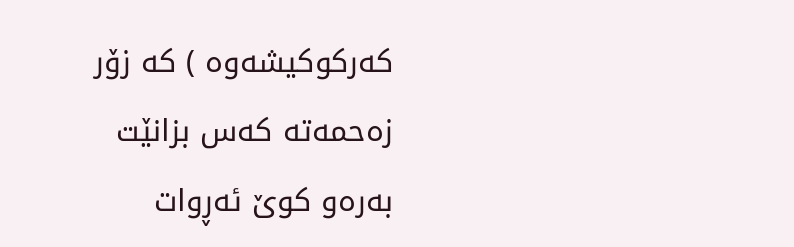که‌رکوکیشه‌وه‌ ) که‌ زۆر زه‌حمه‌ته‌ که‌س بزانێت به‌ره‌و کوێ ئه‌ڕوات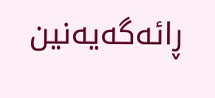ڕائه‌گه‌یه‌نین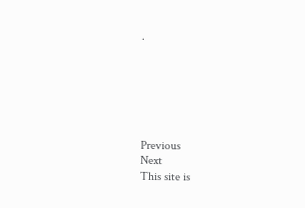.






Previous
Next
This site is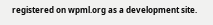registered on wpml.org as a development site.